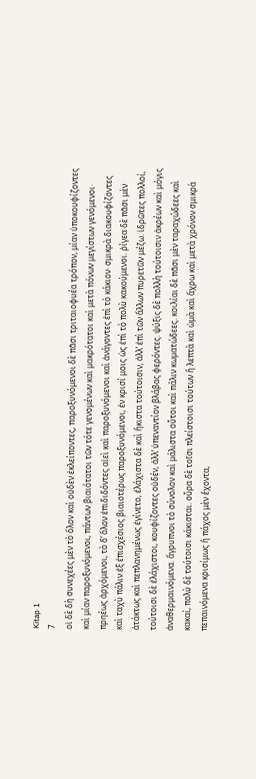Kitap 1
7
οἱ δὲ δὴ συνεχέες μὲν τὸ ὅλον καὶ οὐδὲν ἐκλείποντες, παροξυνόμενοι δὲ πᾶσι τριταιοφυέα τρόπον, μίαν ὑποκουφίζοντες καὶ μίαν παροξυνόμενοι, πάντων βιαιότατοι τῶν τότε γενομένων καὶ μακρότατοι καὶ μετὰ πόνων μεγίστων γενόμενοι· πρηέως ἀρχόμενοι, τὸ δʼ ὅλον ἐπιδιδόντες αἰεὶ καὶ παροξυνόμενοι καὶ ἀνάγοντες ἐπὶ τὸ κάκιον· σμικρὰ διακουφίζοντες καὶ ταχὺ πάλιν ἐξ ἐπισχέσιος βιαιοτέρως παροξυνόμενοι, ἐν κρισί μοις ὡς ἐπὶ τὸ πολὺ κακούμενοι. ῥίγεα δὲ πᾶσι μὲν ἀτάκτως καὶ πεπλανημένως ἐγίνετο, ἐλάχιστα δὲ καὶ ἥκιστα τούτοισιν, ἀλλʼ ἐπὶ τῶν ἄλλων πυρετῶν μέζω. ἱδρῶτες πολλοί, τούτοισι δὲ ἐλάχιστοι, κουφίζοντες οὐδέν, ἀλλʼ ὑπεναντίον βλάβας φερόντες. ψύξις δὲ πολλὴ τούτοισιν ἀκρέων καὶ μόγις ἀναθερμαινόμενα. ἄγρυπνοι τὸ σύνολον καὶ μάλιστα οὗτοι καὶ πάλιν κωματώδεες. κοιλίαι δὲ πᾶσι μὲν ταραχώδεες καὶ κακαί, πολὺ δὲ τούτοισι κάκισται. οὖρα δὲ τοῖσι πλείστοισι τούτων ἢ λεπτὰ καὶ ὠμὰ καὶ ἄχρω καὶ μετὰ χρόνον σμικρὰ πεπαινόμενα κρισίμως ἢ πάχος μὲν ἔχοντα,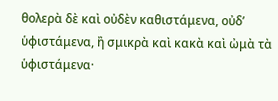θολερὰ δὲ καὶ οὐδὲν καθιστάμενα, οὐδʼ ὑφιστάμενα, ἢ σμικρὰ καὶ κακὰ καὶ ὠμὰ τὰ ὑφιστάμενα·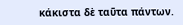κάκιστα δὲ ταῦτα πάντων.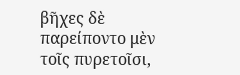βῆχες δὲ παρείποντο μὲν τοῖς πυρετοῖσι,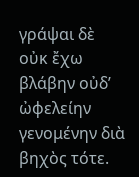γράψαι δὲ οὐκ ἔχω βλάβην οὐδʼ ὠφελείην γενομένην διὰ βηχὸς τότε.